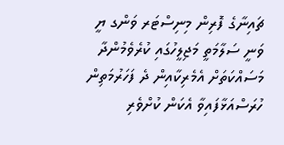ޗައިނާގެ ފޮރިން މިނިސްޓަރ ވަންގ ޔީ ވަނީ ސަލާމަތީ މަޖިލީހުގައި ކުރެވެމުންދާ މަސައްކަތަށް އެމެރިކާއިން ދެ ފަހަރުމަތިން ހުރަސްއަޅާފައިވާ އެކަން ކުށްވެރި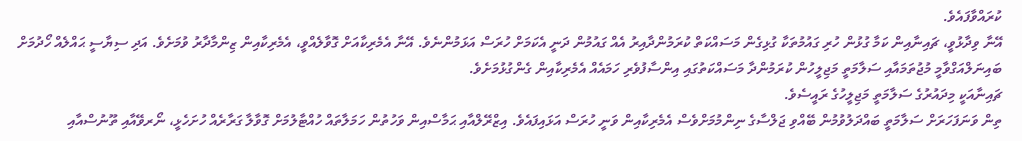ކުރައްވާފައެވެ.
އޭނާ ވިދާޅުވީ، ޗައިނާއިން ކަމާ ގުޅުން ހުރި ގައުމުތަކާ ގުޅިގެން މަސައްކަތް ކުރަމުންދާއިރު އެއް ގައުމުން ދަނީ އެކަމަށް ހުރަސް އަޅަމުންނެވެ. އޭނާ އެމެރިކާއަށް ގޮވާލެއްވީ، އެމެރިކާއިން ޒިންމާދާރު ވުމަށެވެ. އަދި ސިޔާސީ ޙައްލެއް ހޯދުމަށް ބައިނަލްއަގްވާމީ މުޖުތަމައާއި ސަލާމަތީ މަޖިލީހުން ކުރަމުންދާ މަސައްކަތުގައި އިންސާފުވެރި ހަމައެއް އެމެރިކާއިން ގެންގުޅުމަށެވެ.
ޗައިނާއަކީ މިދައުރުގެ ސަލާމަތީ މަޖިލީހުގެ ރައީސެވެ.
ތިން ވަނަފަހަރަށް ސަލާމަތީ ބައްދަލުވުމުން ބޭއްވި ޖަލްސާގެ ނިންމުމަށްވެސް އެމެރިކާއިން ވަނީ ހުރަސް އަޅައިފައެވެ. އިޒްރޭލްއާއި ޙަމާސްއިން ވަހުތުން ހަމަލާތައް ހުއްޓާލުމަށް ގޮވާލާ ގަރާރެއް ހުށަހެޅީ، ނޯރވޭއާއި ތޫނުސްއާއި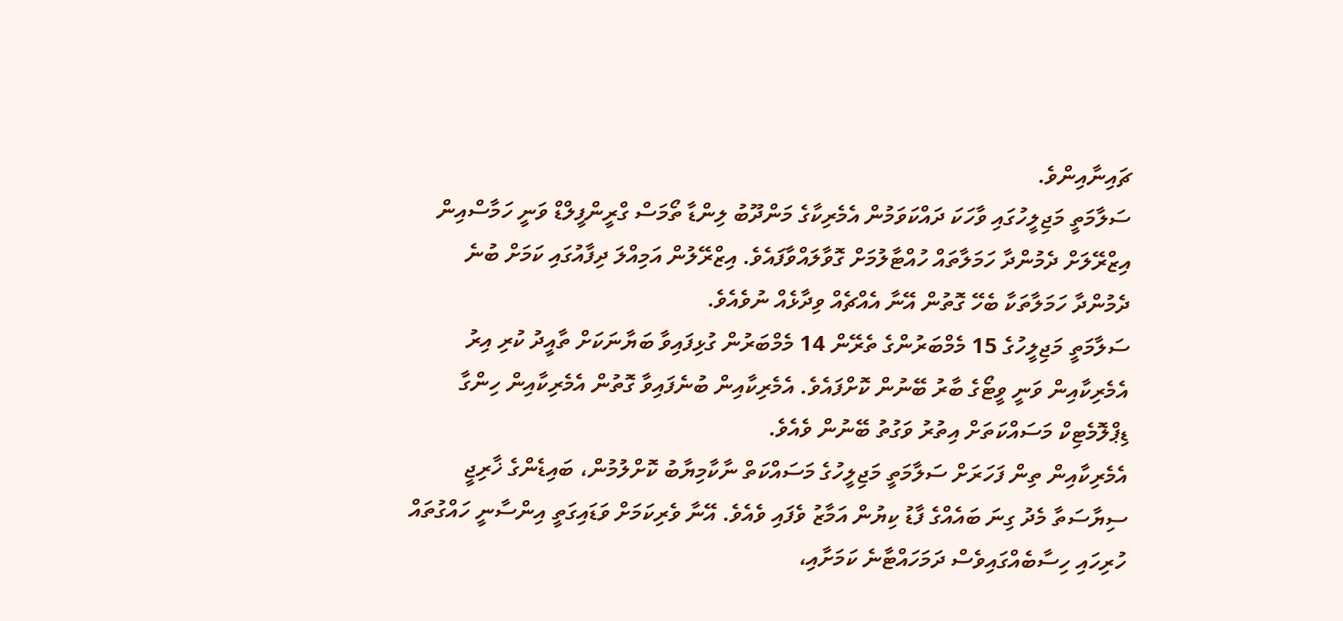ޗައިނާއިންވެ.
ސަލާމަތީ މަޖިލީހުގައި ވާހަކަ ދައްކަވަމުން އެމެރިކާގެ މަންދޫބު ލިންޑާ ތޯމަސް ގްރީންފީލްޑް ވަނީ ހަމާސްއިން އިޒްރޭލަށް ދެމުންދާ ހަމަލާތައް ހުއްޓާލުމަށް ގޮވާލައްވާފައެވެ. އިޒްރޭލުން އަމިއްލަ ދިފާއުގައި ކަމަށް ބުނެ ދެމުންދާ ހަމަލާތަކާ ބެހޭ ގޮތުން އޭނާ އެއްޗެއް ވިދާޅެއް ނުވެއެވެ.
ސަލާމަތީ މަޖިލީހުގެ 15 މެމްބަރުންގެ ތެރޭން 14 މެމްބަރުން ގުޅިފައިވާ ބަޔާނަކަށް ތާއީދު ކުރި އިރު އެމެރިކާއިން ވަނީ ވީޓޯގެ ބާރު ބޭނުން ކޮށްފައެވެ. އެމެރިކާއިން ބުނެފައިވާ ގޮތުން އެމެރިކާއިން ހިންގާ ޑިޕްލޮމެޓިކް މަސައްކަތަށް އިތުރު ވަގުތު ބޭނުން ވެއެވެ.
އެމެރިކާއިން ތިން ފަހަރަށް ސަލާމަތީ މަޖިލީހުގެ މަސައްކަތް ނާކާމިޔާބު ކޮށްލުމުން، ބައިޑެންގެ ޚާރިޖީ ސިޔާސަތާ މެދު ގިނަ ބައެއްގެ ފާޑު ކިޔުން އަމާޒު ވެފައި ވެއެވެ. އޭނާ ވެރިކަމަށް ވަޑައިގަތީ އިންސާނީ ހައްގުތައް ހުރިހައި ހިސާބެއްގައިވެސް ދަމަހައްޓާނެ ކަމަށާއި،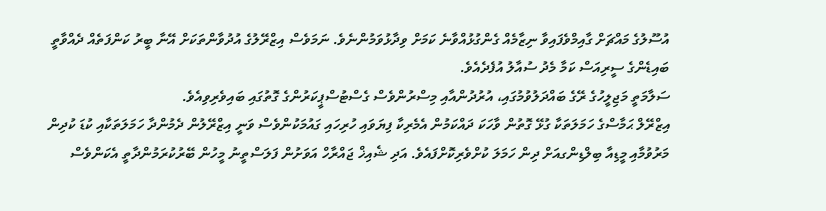އުސޫލުގެ މައްޗަށް ގާއިމްވެފައިވާ ނިޒާމެއް ގެންގުޅުއްވާނެ ކަމަށް ވިދާޅުވަމުންނެވެ. ނަމަވެސް އިޒްރޭލުގެ އުދުވާންތަކަށް އޭނާ ބީރު ކަންފަތެއް ދެއްވާތީ ބައިޑެންގެ ސީރިއަސް ކަމާ މެދު ސުއާލު އުފެދެއެވެ.
ސަލާމަތީ މަޖިލީހުގެ ރޭގެ ބައްދަލުވުމުގައި، އުރުދުންއާއި މިސްރުންވެސް ގެސްޓުސްޕީކަރުންގެ ގޮތުގައި ބައިވެރިވިއެވެ.
އިޒްރޭލް ޙަމާސްގެ ހަމަލަތަކާ ގުޅޭ ގޮތުން ވާހަކަ ދައްކަމުން އެމެރިކާ ފިޔަވައި ހުރިހައި ގައުމަކުންވެސް ވަނީ އިޒްރޭލުން ދެމުންދާ ހަމަލަތަކާއި ކުޑަ ކުދިން މަރުވުމާއި މީޑިއާ ބިލްޑިންގއަށް ދިން ހަމަލަ ކުށްވެރިކޮށްފައެވެ. އަދި ޝެއިޚް ޖައްރާހް އަވަށުން ފަލަސްތީނު މީހުން ބޭރުކުރަމުންދާތީ އެކަންވެސް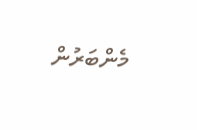މެންބަރުން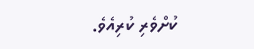ކުށްވެރި ކުރިއެވެ.